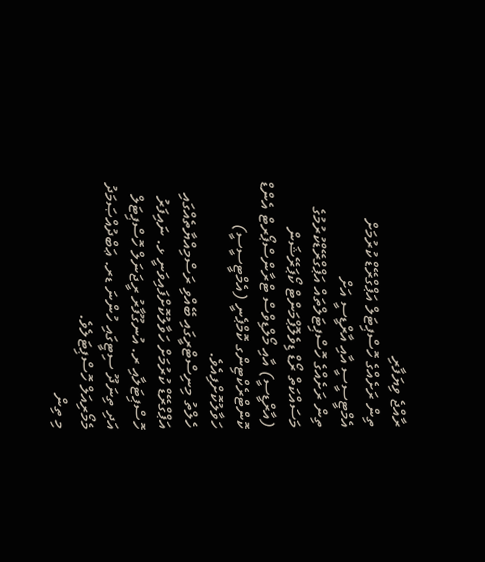ރާއްޖެ ވިޔަފާރި
ތިން ރަށެއްގެ ހޮސްޕިޓަލް އަޕްގްރޭޑް ކުރުމަށް އެމްޓީސީސީ އާއި އާރްޑީސީ އަށް
ތިން ރަށެއްގެ ހޮސްޕިޓަލްތައް އަޕްގްރޭޑްކުރުމުގެ މަސައްކަތް ރޯޑް ޑިވެލޮޕްމަންޓް ކޯޕަރޭޝަން (އާރްޑީސީ) އާއި މޯލްޑިވްސް ޓްރާންސްޕޯރޓް އެންޑް ކޮންޓްރެކްޓިންގ ކޮމްޕެނީ (އެމްޓީސީސީ) ހަވާލުކޮށްފިއެވެ.
ހެލްތު މިނިސްޓްރީގައި ބޭއްވި ރަސްމިއްޔާތެއްގައި އަޕްގްރޭޑް ކުރުމަށް ހަވާލުކޮށްފައިވަނީ ޅ. ނައިފަރު ހޮސްޕިޓަލާއި ރ. އުނގޫފާރު ރީޖަނަލް ހޮސްޕިޓަލް އަދި ތިނަދޫ ސިޓީގައި ހުންނަ ޑރ. ޢަބްދުއްޞަމަދު މެމޯރިއަލް ހޮސްޕިޓަލެވެ.
މި ތިން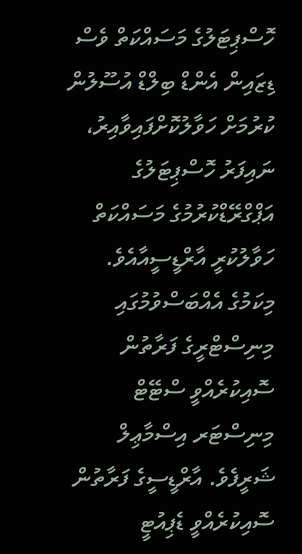ހޮސްޕިޓަލުގެ މަސައްކަތް ވެސް ޑިޒައިން އެންޑް ބިލްޑް އުސޫލުން ކުރުމަށް ހަވާލުކޮށްފައިވާއިރު، ނައިފަރު ހޮސްޕިޓަލުގެ އަޕްގްރޭޑްކުރުމުގެ މަސައްކަތް ހަވާލުކުރީ އާރްޑީސީއާއެވެ. މިކަމުގެ އެއްބަސްވުމުގައި މިނިސްޓްރީގެ ފަރާތުން ސޮއިކުރެއްވީ ސްޓޭޓް މިނިސްޓަރ އިސްމާޢިލް ޝަރީފެވެ. އާރްޑީސީގެ ފަރާތުން ސޮއިކުރެއްވީ ޑެޕިއުޓީ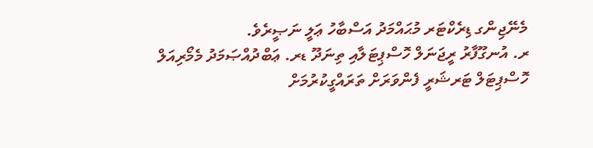މެނޭޖިންގ ޑިރެކްޓަރ މުޙައްމަދު އަސްބާހު ޢަލީ ނަޞީރެވެ.
ރ. އުނގޫފާރު ރީޖަނަލް ހޮސްޕިޓަލާއި ތިނަދޫ ޑރ. ޢަބްދުއްޞަމަދު މެމޯރިއަލް ހޮސްޕިޓަލް ޓަރޝަރީ ފެންވަރަށް ތަރައްގީކުރުމަށް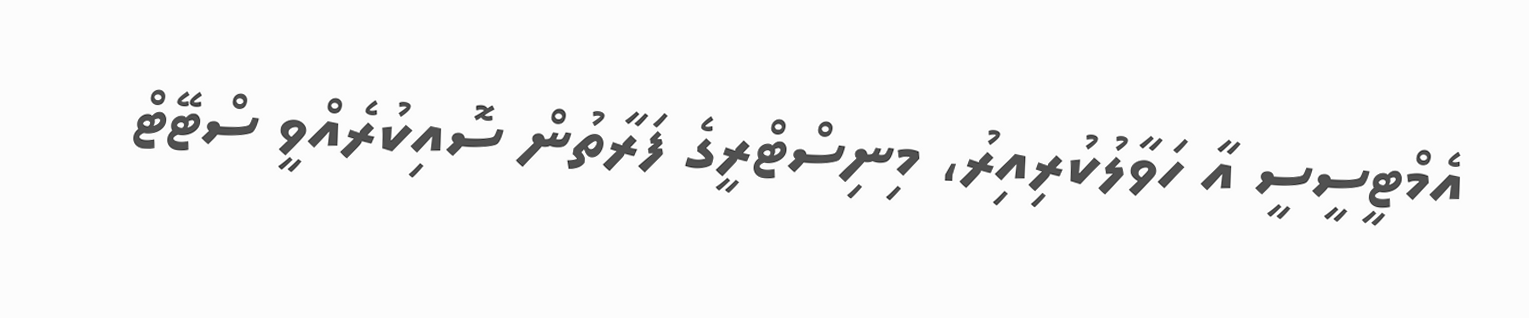އެމްޓީސީސީ އާ ހަވާލުކުރިއިރު، މިނިސްޓްރީގެ ފަރާތުން ސޮއިކުރެއްވީ ސްޓޭޓް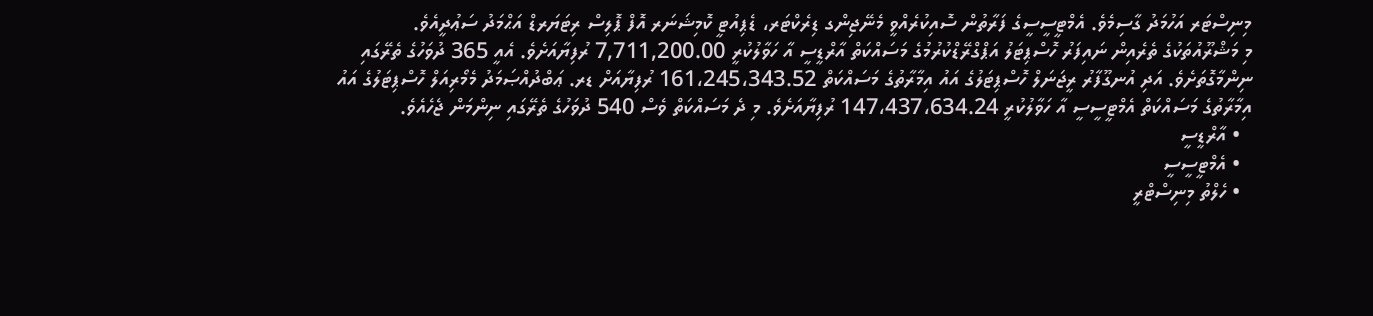މިނިސްޓަރ އަހުމަދު ގާސިމެވެ. އެމްޓީސީސީގެ ފަރާތުން ސޮއިކުރެއްވީ މެނޭޖިންގ ޑިރެކްޓަރ، ޑެޕިއުޓީ ކޮމިޝަނަރ އޮފް ޕޮލިސް ރިޓަޔަރޑް އަޙްމަދު ސަޢުދީއެވެ.
މި މަޝްރޫއުތަކުގެ ތެރެއިން ނައިފަރު ހޮސްޕިޓަލު އަޕްގްރޭޑްކުރުމުގެ މަސައްކަތް އާރްޑީސީ އާ ހަވާލުކުރީ 7,711,200.00 ރުފިޔާއަށެވެ. އެއީ 365 ދުވަހުގެ ތެރޭގައި ނިންމާގޮތަށެވެ. އަދި އުނގޫފާރު ރީޖަނަލް ހޮސްޕިޓަލުގެ އައު އިމާރާތުގެ މަސައްކަތް 161،245،343.52 ރުފިޔާއަށް ޑރ. ޢަބްދުއްޞަމަދު މެމޯރިއަލް ހޮސްޕިޓަލުގެ އައު އިމާރާތުގެ މަސައްކަތް އެމްޓީސީސީ އާ ހަވާލުކުރީ 147،437،634.24 ރުފިޔާއަށެވެ. މި ދެ މަސައްކަތް ވެސް 540 ދުވަހުގެ ތެރޭގައި ނިންމަން ޖެހެއެވެ.
  • އާރްޑީސީ
  • އެމްޓީސީސީ
  • ހެލްތު މިނިސްޓްރީ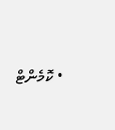• ކޮމެންޓް